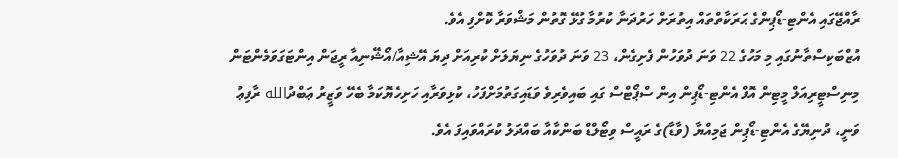ރާއްޖޭގައި އެންޓި-ޑޯޕިންގެ ޙަރަކާތްތައް އިތުރަށް ހަރުދަނާ ކުރުމާ ގުޅޭ ގޮތުން މަޝްވަރާ ކޮށްފި އެވެ.
އުޒްބަކިސްތާނުގައި މި މަހުގެ 22 ވަނަ ދުވަހުން ފެށިގެން، 23 ވަނަ ދުވަހުގެ ނިޔަލަށް ކުރިއަށް ދިޔަ އޭޝިއާ/އޯޝޭނިއާ ރީޖަން އިންޓަގަވަމެންޓަން މިނިސްޓީރިއަލް މީޓިން އޮފް އެންޓި-ޑޯޕިން އިން ސްޕޯޓްސް ގައި ބައިވެރިވެ ވަޑައިގަތުމަށްފަހު، ކުޅިވަރާއި ހަށިހެޔޮކަމާ ބެހޭ ވަޒީރު ޢަބްދުالله ރާފިޢު ވަނީ، ދުނިޔޭގެ އެންޓި-ޑޯޕިން ޖަމިއްޔާ (ވާޑާ)ގެ ރައީސް ވިޓޯލްޑް ބަންކާއާ ބައްދަލު ކުރައްވައިފަ އެވެ.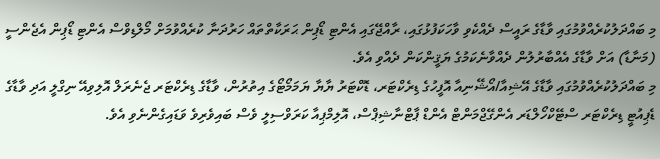މި ބައްދަލުކުރެއްވުމުގައި ވާޑާގެ ރައީސް ދެއްކެވި ވާހަކަފުޅުގައި، ރާއްޖޭގައި އެންޓި ޑޯޕިން ޙަރަކާތްތައް ހަރުދަނާ ކުރެއްވުމަށް މޯލްޑިވްސް އެންޓި ޑޯޕިން އެޖެންސީ (މަނާޑާ) އަށް ވާޑާގެ އެއްބާރުލުން ދެއްވާނެކަމުގެ ޔަޤީންކަން ދެއްވި އެވެ.
މި ބައްދަލުކުރެއްވުމުގައި ވާޑާގެ އޭޝިއާ/އޯޝޭނިއާ އޮފީހުގެ ޑިރެކްޓަރ، ޑޮކްޓަރު ޔާޔާ ޔަމަމޯޓޯގެ އިތުރުން، ވާޑާގެ ޑިރެކްޓަރ ޖެނެރަލް އޮލިވިއޭ ނިގްލީ އަދި ވާޑާގެ ޑެޕިއުޓީ ޑިރެކްޓަރ ސްޓޭކްހޯލްޑަރ އެންގޭޖްމަންޓް އެންޑް ޕާޓްނާޝިޕްސް، އޮލިމްޕިއާ ކަރަވްސިލީ ވެސް ބައިވެރިވެ ވަޑައިގެންނެވި އެވެ.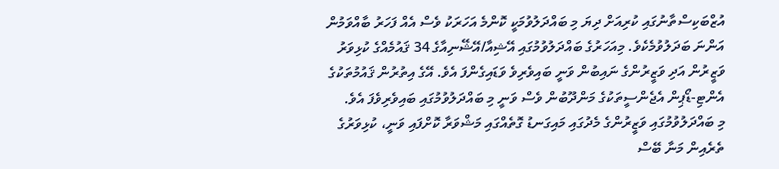އުޒްބަކިސްތާނުގައި ކުރިއަށް ދިޔަ މި ބައްދަލުވުމަކީ ކޮންމެ އަހަރަކު ވެސް އެއް ފަހަރު ބާއްވަމުން އަންނަ ބަދަލުވުމެކެވެ. މިއަހަރުގެ ބައްދަލުވުމުގައި އޭޝިއާ/އޭޝޭނިއާގެ 34 ޤައުމެއްގެ ކުޅިވަރު ވަޒީރުން އަދި ވަޒީރުންގެ ނައިބުން ވަނީ ބައިވެރިވެ ވަޑައިގެންފަ އެވެ. އޭގެ އިތުރުން ޤައުމުތަކުގެ އެންޓި-ޑޯޕިން އެޖެންސީތަކުގެ މަންދޫބުން ވެސް ވަނީ މި ބައްދަލުވުމުގައި ބައިވެރިވެފަ އެވެ.
މި ބައްދަލުވުމުގައި ވަޒީރުންގެ މެދުގައި މައިގަނޑު ގޮތެއްގައި މަޝްވަރާ ކޮށްފައި ވަނީ، ކުޅިވަރުގެ ތެރެއިން މަނާ ބޭސް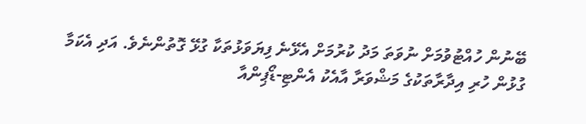ބޭނުން ހުއްޓުވުމަށް ނުވަތަ މަދު ކުރުމަށް އެޅޭނެ ފިޔަވަޅުތަކާ ގުޅޭ ގޮތުންނެވެ. އަދި އެކަމާ ގުޅުން ހުރި އިދާރާތަކުގެ މަޝްވަރާ އާއެކު އެންޓި-ޑޯޕިންއާ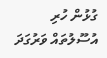ގުޅުން ހުރި އުސޫލުތައް ވަރުގަދަ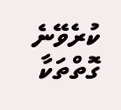ކުރެވޭނެ ގޮތްތަކާ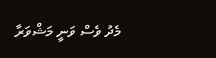މެދު ވެސް ވަނީ މަޝްވަރާ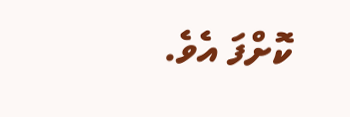ކޮށްފަ އެވެ.